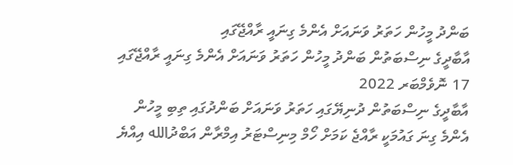ބަންދު މީހުން ހަތަރު ވަނައަށް އެންމެ ގިނައީ ރާއްޖޭގައި
އާބާދީގެ ނިސްބަތުން ބަންދު މީހުން ހަތަރު ވަނައަށް އެންމެ ގިނައީ ރާއްޖޭގައި
17 ނޮވެމްބަރ 2022
އާބާދީގެ ނިސްބަތުން ދުނިޔޭގައި ހަތަރު ވަނައަށް ބަންދުގައި ތިބި މީހުން އެންމެ ގިނަ ގައުމަކީ ރާއްޖެ ކަމަށް ހޯމް މިނިސްޓަރު އިމްރާން އަބްދުالله އިއްޔެ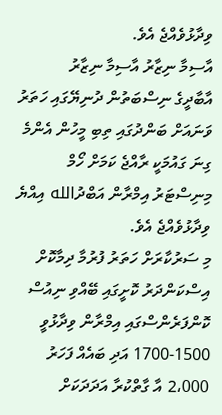ވިދާޅުވެއްޖެ އެވެ.
އާސިމާ ނިޒާރު އާސިމާ ނިޒާރު
އާބާދީގެ ނިސްބަތުން ދުނިޔޭގައި ހަތަރު ވަނައަށް ބަންދުގައި ތިބި މީހުން އެންމެ ގިނަ ގައުމަކީ ރާއްޖެ ކަމަށް ހޯމް މިނިސްޓަރު އިމްރާން އަބްދުالله އިއްޔެ ވިދާޅުވެއްޖެ އެވެ.
މި ސަރުކާރަށް ހަތަރު ފުރުމާ ދިމާކޮށް އިސްކަންދަރު ކޮށީގައި ބޭއްވި ނިއުސް ކޮންފަރެންސްގައި އިމްރާން ވިދާޅުވީ 1500-1700 އަދި ބައެއް ފަހަރު 2،000 އާ ގާތްކުރާ އަދަދަކަށް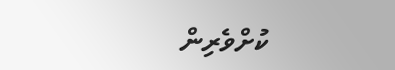ކުށްވެރިން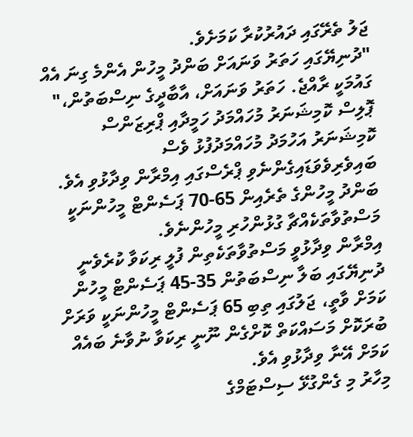ޖަލު ތެރޭގައި ދައުރުކުރާ ކަމަށެވެ.
"ދުނިޔޭގައި ހަތަރު ވަނައަށް ބަންދު މީހުން އެންމެ ގިނަ އެއް ގައުމަކީ ރާއްޖެ. ހަތަރު ވަނައަށް، އާބާދީގެ ނިސްބަތުން،" ޕޮލިސް ކޮމިޝަނަރު މުހައްމަދު ހަމީދާއި ޕްރިޒަންސް ކޮމިޝަނަރު އަހުމަދު މުހައްމަދުފުޅު ވެސް ބައިވެރިވެވަޑައިގެންނެވި ޕްރެސްގައި އިމްރާން ވިދާޅުވި އެވެ.
ބަންދު މީހުންގެ ތެރެއިން 65-70 ޕަސެންޓް މީހުންނަކީ މަސްތުވާތަކެއްޗާ ގުޅުންހުރި މީހުންނެވެ.
އިމްރާން ވިދާޅުވީ މަސްތުވާތަކެތިން ފުލީ ރިކަވާ ކުރެވެނީ ދުނިޔޭގައި ބަލާ ނިސްބަތުން 35-45 ޕަސެންޓް މީހުން ކަމަށް ވާތީ، ޖަލުގައި ތިބި 65 ޕަސެންޓް މީހުންނަކީ ވަރަށް ބުރަކޮށް މަސައްކަތް ކޮށްގެން ނޫނީ ރިކަވާ ނުވާނެ ބައެއް ކަމަށް އޭނާ ވިދާޅުވި އެވެ.
މިހާރު މި ގެންގުޅޭ ސިސްޓަމްގެ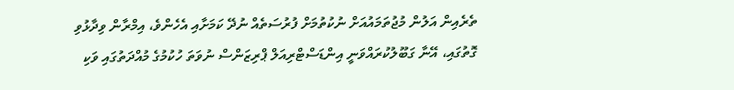ތެރެއިން އަލުން މުޖުތަމައުއަށް ނުކުތުމަށް ފުރުސަތެއް ނުދޭ ކަމަށާއި އެހެންވެ، އިމްރާން ވިދާޅުވި ގޮތުގައި، އޭނާ ގަބޫލުކުރައްވަނީ އިންޑަސްޓްރިއަލް ޕްރިޒަންސް ނުވަތަ ހުކުމުގެ މުއްދަތުގައި ވަކި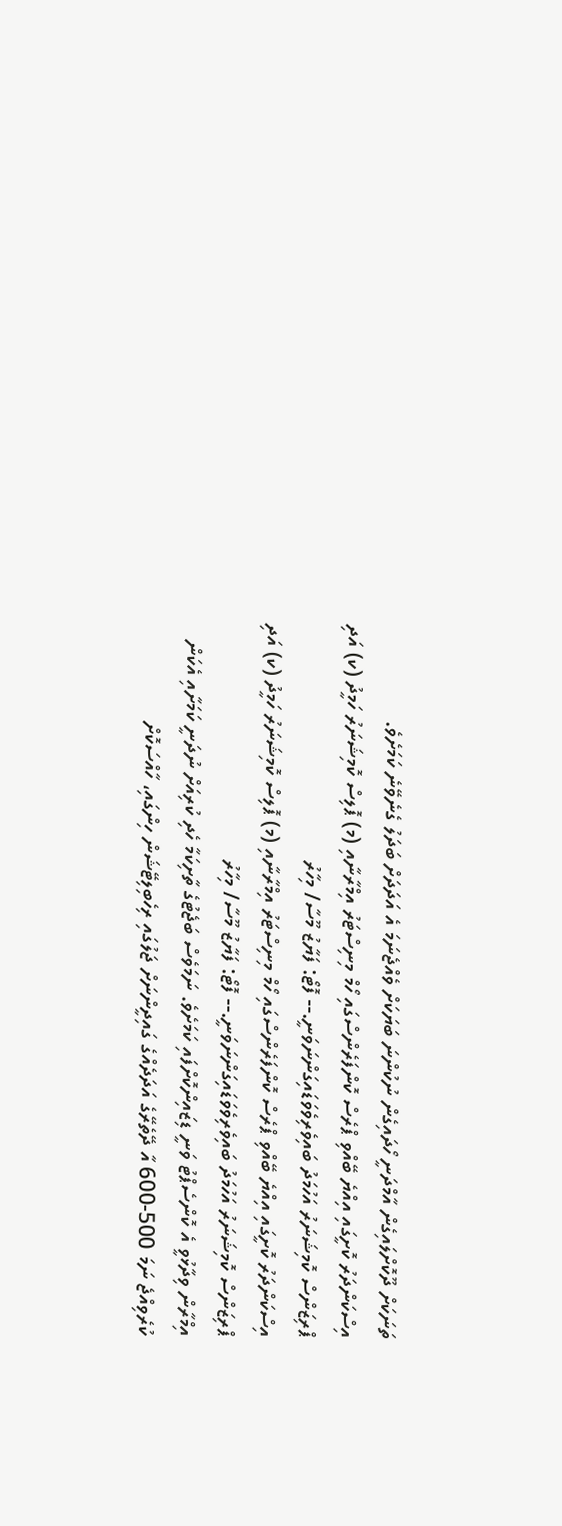ތަނަކަށް ދޫކޮށްލައިގެން އާމްދަނީ ހޯދައިގެން ނުކުންނަ ބަޔަކަށް ވެއްޖެނަމަ އެ އަދަދަށް ބަދަލު ގެނެވޭނެ ކަމަށެވެ.
އިސްކަންދަރު ކޮށީގައި އިއްޔެ ބޭއްވި ޕްރެސް ކޮންފަރެންސްގައި ހޯމް މިނިސްޓަރު އިމްރާނާއި (މ) ޕޮލިސް ކޮމިޝަނަރު ހަމީދު (ކ) އަދި ޕްރިޒަންސް ކޮމިޝަނަރު އަހުމަދު ބައިވެރިވެވަޑައިގަންނަވަނީ.-- ފޮޓޯ: ފަޔާޒު މޫސާ/ މިހާރު
އިސްކަންދަރު ކޮށީގައި އިއްޔެ ބޭއްވި ޕްރެސް ކޮންފަރެންސްގައި ހޯމް މިނިސްޓަރު އިމްރާނާއި (މ) ޕޮލިސް ކޮމިޝަނަރު ހަމީދު (ކ) އަދި ޕްރިޒަންސް ކޮމިޝަނަރު އަހުމަދު ބައިވެރިވެވަޑައިގަންނަވަނީ.-- ފޮޓޯ: ފަޔާޒު މޫސާ/ މިހާރު
އިމްރާން ވިދާޅުވީ އެ ކޮންސެޕްޓު ވަނީ ޑިޒައިންކޮށްފައި ކަމަށެވެ. ނަމަވެސް ބަޖެޓުގެ ތާށިކަމާ ހެދި ކުރިއަށް ނުދަނީ ކަމަށާއި އެކަން ކުރެވިއްޖެ ނަމަ 500-600 އާ ދޭތެރޭގެ އަދަދެއްގެ ގައިދީންނަށް ޖަލުގައި ރިހެބިލިޓޭޝަން ހިންގައި، ހާއްސަކޮށް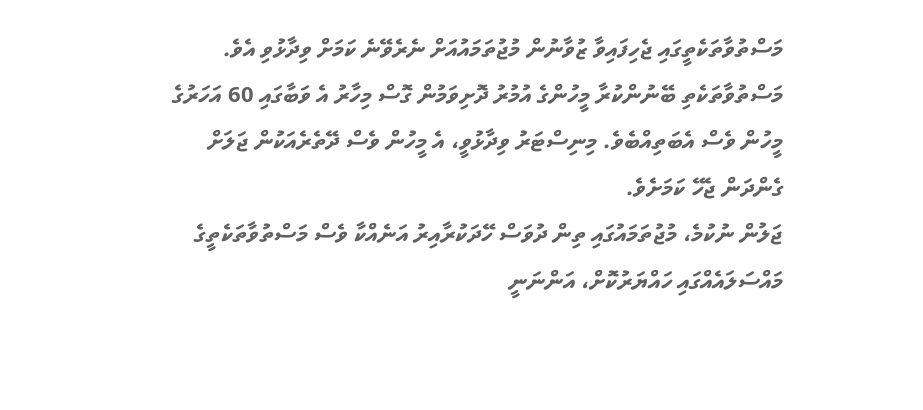މަސްތުވާތަކެތީގައި ޖެހިފައިވާ ޒުވާނުން މުޖުތަމައުއަށް ނެރެވޭނެ ކަމަށް ވިދާޅުވި އެވެ.
މަސްތުވާތަކެތި ބޭނުންކުރާ މީހުންގެ އުމުރު ދޮށިވަމުން ގޮސް މިހާރު އެ ވަބާގައި 60 އަހަރުގެ މީހުން ވެސް އެބަތިއްބެވެ. މިނިސްޓަރު ވިދާޅުވީ، އެ މީހުން ވެސް ދޭތެރެއަކުން ޖަލަށް ގެންދަން ޖެހޭ ކަމަށެވެ.
ޖަލުން ނުކުމެ، މުޖުތަމައުގައި ތިން ދުވަސް ހޭދަކުރާއިރު އަނެއްކާ ވެސް މަސްތުވާތަކެތީގެ މައްސަލައެއްގައި ހައްޔަރުކޮށް، އަންނަނީ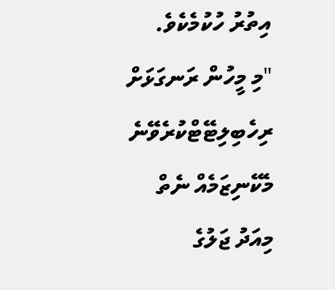އިތުރު ހުކުމެކެވެ.
"މި މީހުން ރަނގަޅަށް ރިހެބިލިޓޭޓްކުރެވޭނެ މެކޭނިޒަމެއް ނެތް މިއަދު ޖަލުގެ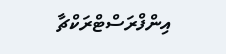އިންފްރަސްޓްރަކްޗާ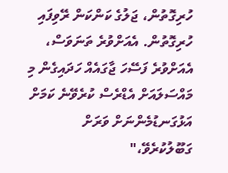ހުރިގޮތުން، ޖަލުގެ ކަންކަން ރޭވިފައި ހުރިގޮތުން. އެއަށްވުރެ ތަނަވަސް، އެއަށްވުރެ ފަސޭހަ ޖާގައެއް ހަދައިގެން މި މައްސަލައަށް އެޑްރެސް ކުރެވޭނެ ކަމަށް އަޅުގަނޑުމެންނަށް ވަރަށް ގަބޫލުކުރެވޭ،"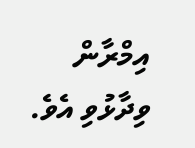އިމްރާން ވިދާޅުވި އެވެ.